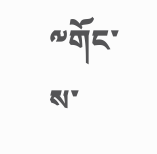༸གོང་ས་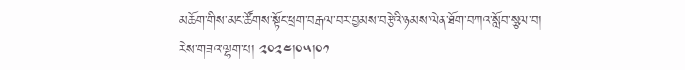མཆོག་གིས་མང་ཚོགས་སྟོང་ཕྲག་བརྒལ་བར་བྱམས་བརྩེའི་ཉམས་ལེན་ཐོག་བཀའ་སློབ་སྩལ་བ།
རེས་གཟའ་ལྷག་པ། ༢༠༢༤།༠༥།༠༡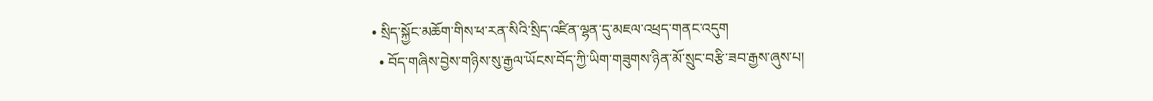• སྲིད་སྐྱོང་མཆོག་གིས་ཕ་རན་སིའི་སྲིད་འཛིན་ལྷན་དུ་མཇལ་འཕྲད་གནང་འདུག
  • བོད་གཞིས་བྱེས་གཉིས་སུ་རྒྱལ་ཡོངས་བོད་ཀྱི་ཡིག་གཟུགས་ཉིན་མོ་སྲུང་བརྩི་ཟབ་རྒྱས་ཞུས་པ།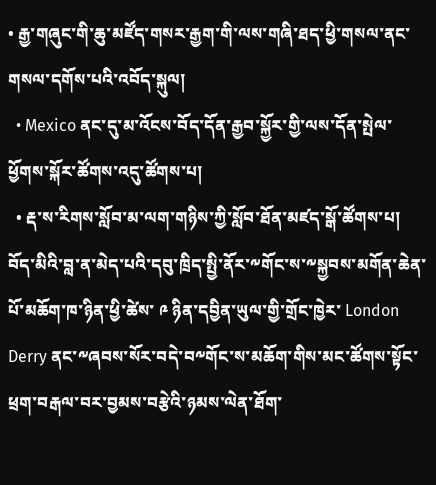• རྒྱ་གཞུང་གི་ཆུ་མཛོད་གསར་རྒྱག་གི་ལས་གཞི་ཐད་ཕྱི་གསལ་ནང་གསལ་དགོས་པའི་འབོད་སྐུལ།
  • Mexico ནང་དུ་མ་འོངས་བོད་དོན་རྒྱབ་སྐྱོར་གྱི་ལས་དོན་སྤེལ་ཕྱོགས་སྐོར་ཚོགས་འདུ་ཚོགས་པ།
  • རྡ་ས་རིགས་སློབ་མ་ལག་གཉིས་ཀྱི་སློབ་ཐོན་མཛད་སྒོ་ཚོགས་པ།
བོད་མིའི་བླ་ན་མེད་པའི་དབུ་ཁྲིད་སྤྱི་ནོར་༸གོང་ས་༸སྐྱབས་མགོན་ཆེན་པོ་མཆོག་ཁ་ཉིན་ཕྱི་ཚེས་ ༩ ཉིན་དབྱིན་ཡུལ་གྱི་གྲོང་ཁྱེར་ London Derry ནང་༸ཞབས་སོར་བདེ་བ༸གོང་ས་མཆོག་གིས་མང་ཚོགས་སྟོང་ཕྲག་བརྒལ་བར་བྱམས་བརྩེའི་ཉམས་ལེན་ཐོག་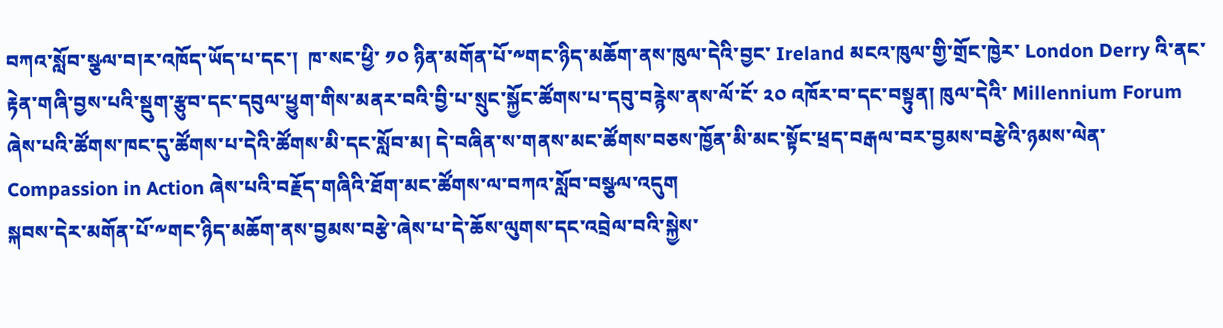བཀའ་སློབ་སྩལ་བ།ར་འཁོད་ཡོད་པ་དང་།  ཁ་སང་ཕྱི་ ༡༠ ཉིན་མགོན་པོ་༸གང་ཉིད་མཆོག་ནས་ཁུལ་དེའི་བྱང་ Ireland མངའ་ཁུལ་གྱི་གྲོང་ཁྱེར་ London Derry འི་ནང་རྟེན་གཞི་བྱས་པའི་སྡུག་རྩུབ་དང་དབུལ་ཕྱུག་གིས་མནར་བའི་བྱི་པ་སྲུང་སྐྱོང་ཚོགས་པ་དབུ་བརྙེས་ནས་ལོ་ངོ་ ༢༠ འཁོར་བ་དང་བསྟུན། ཁུལ་དེའི་ Millennium Forum ཞེས་པའི་ཚོགས་ཁང་དུ་ཚོགས་པ་དེའི་ཚོགས་མི་དང་སློབ་མ། དེ་བཞིན་ས་གནས་མང་ཚོགས་བཅས་ཁྱོན་མི་མང་སྟོང་ཕྲད་བརྒལ་བར་བྱམས་བརྩེའི་ཉམས་ལེན་ Compassion in Action ཞེས་པའི་བརྗོད་གཞིའི་ཐོག་མང་ཚོགས་ལ་བཀའ་སློབ་བསྩལ་འདུག
སྐབས་དེར་མགོན་པོ་༸གང་ཉིད་མཆོག་ནས་བྱམས་བརྩེ་ཞེས་པ་དེ་ཆོས་ལུགས་དང་འབྲེལ་བའི་སྐྱེས་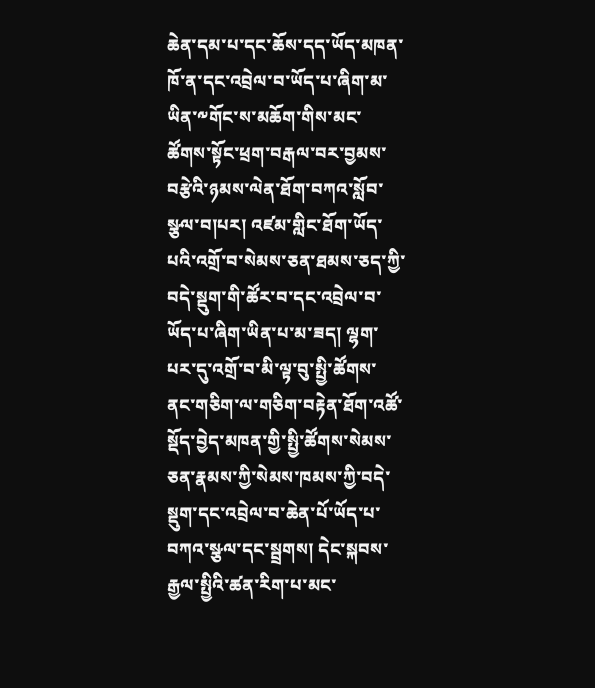ཆེན་དམ་པ་དང་ཆོས་དད་ཡོད་མཁན་ཁོ་ན་དང་འབྲེལ་བ་ཡོད་པ་ཞིག་མ་ཡིན་༸གོང་ས་མཆོག་གིས་མང་ཚོགས་སྟོང་ཕྲག་བརྒལ་བར་བྱམས་བརྩེའི་ཉམས་ལེན་ཐོག་བཀའ་སློབ་སྩལ་བ།པར། འཛམ་གླིང་ཐོག་ཡོད་པའི་འགྲོ་བ་སེམས་ཅན་ཐམས་ཅད་ཀྱི་བདེ་སྡུག་གི་ཚོར་བ་དང་འབྲེལ་བ་ཡོད་པ་ཞིག་ཡིན་པ་མ་ཟད། ལྷག་པར་དུ་འགྲོ་བ་མི་ལྟ་བུ་སྤྱི་ཚོགས་ནང་གཅིག་ལ་གཅིག་བརྟེན་ཐོག་འཚོ་སྡོད་བྱེད་མཁན་གྱི་སྤྱི་ཚོགས་སེམས་ཅན་རྣམས་ཀྱི་སེམས་ཁམས་ཀྱི་བདེ་སྡུག་དང་འབྲེལ་བ་ཆེན་པོ་ཡོད་པ་བཀའ་སྩལ་དང་སྦྲགས། དེང་སྐབས་རྒྱལ་སྤྱིའི་ཚན་རིག་པ་མང་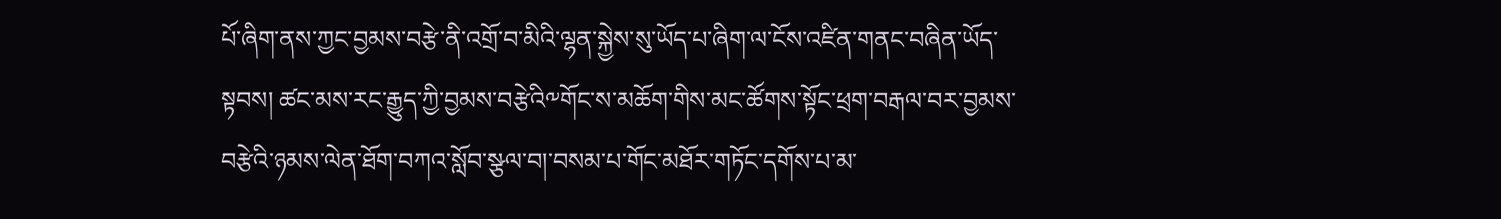པོ་ཞིག་ནས་ཀྱང་བྱམས་བརྩེ་ནི་འགྲོ་བ་མིའི་ལྷན་སྐྱེས་སུ་ཡོད་པ་ཞིག་ལ་ངོས་འཛིན་གནང་བཞིན་ཡོད་སྟབས། ཚང་མས་རང་རྒྱུད་ཀྱི་བྱམས་བརྩེའི༸གོང་ས་མཆོག་གིས་མང་ཚོགས་སྟོང་ཕྲག་བརྒལ་བར་བྱམས་བརྩེའི་ཉམས་ལེན་ཐོག་བཀའ་སློབ་སྩལ་བ།་བསམ་པ་གོང་མཐོར་གཏོང་དགོས་པ་མ་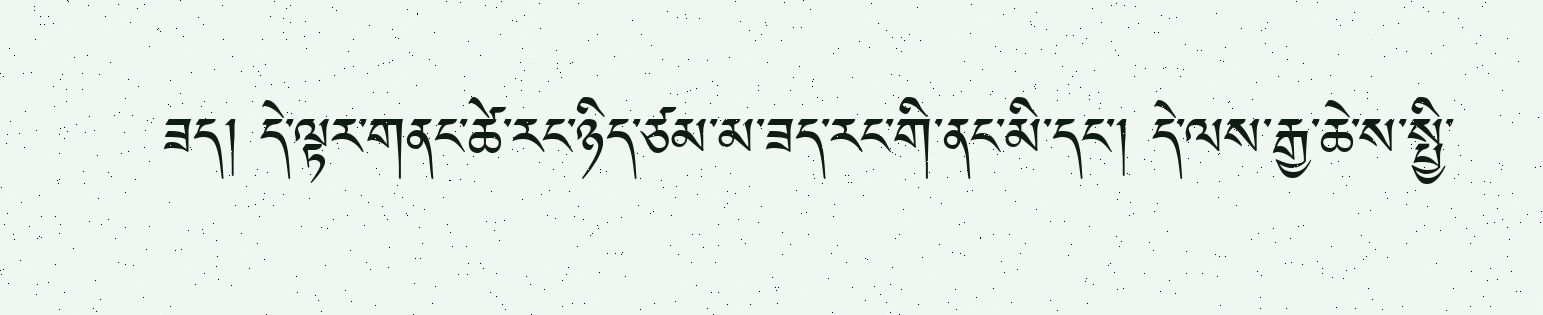ཟད། དེ་ལྟར་གནང་ཚེ་རང་ཉིད་ཙམ་མ་ཟད་རང་གི་ནང་མི་དང་། དེ་ལས་རྒྱ་ཆེ་ས་སྤྱི་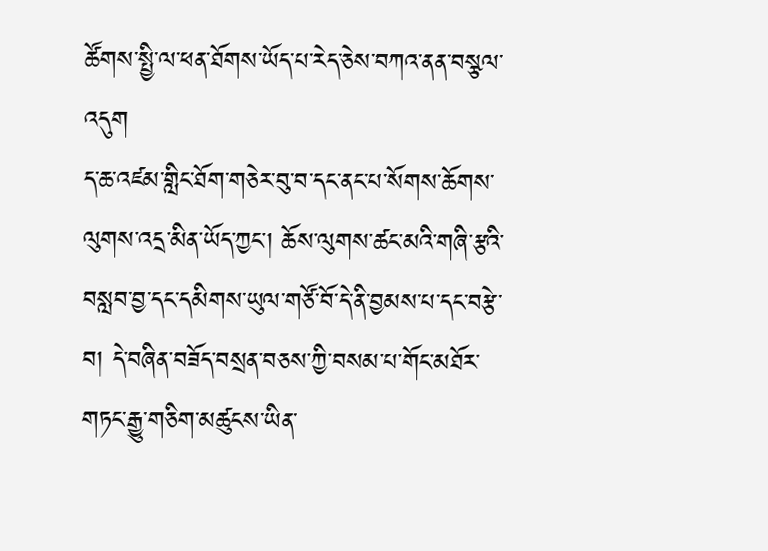ཚོགས་སྤྱི་ལ་ཕན་ཐོགས་ཡོད་པ་རེད་ཅེས་བཀའ་ནན་བསྩལ་འདུག
ད་ཆ་འཛམ་གླིང་ཐོག་གཅེར་བུ་བ་དང་ནང་པ་སོགས་ཆོགས་ལུགས་འདྲ་མིན་ཡོད་ཀྱང་། ཆོས་ལུགས་ཚང་མའི་གཞི་རྩའི་བསླབ་བྱ་དང་དམིགས་ཡུལ་གཙོ་བོ་དེ་ནི་བྱམས་པ་དང་བརྩེ་བ། དེ་བཞིན་བཟོད་བསྲན་བཅས་ཀྱི་བསམ་པ་གོང་མཐོར་གཏང་རྒྱུ་གཅིག་མཚུངས་ཡིན་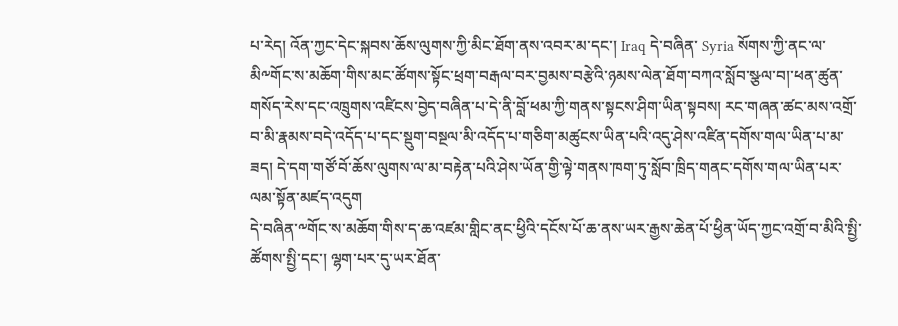པ་རེད། འོན་ཀྱང་དེང་སྐབས་ཆོས་ལུགས་ཀྱི་མིང་ཐོག་ནས་འབར་མ་དང་། Iraq དེ་བཞིན་ Syria སོགས་ཀྱི་ནང་ལ་མི༸གོང་ས་མཆོག་གིས་མང་ཚོགས་སྟོང་ཕྲག་བརྒལ་བར་བྱམས་བརྩེའི་ཉམས་ལེན་ཐོག་བཀའ་སློབ་སྩལ་བ།་ཕན་ཚུན་གསོད་རེས་དང་འཁྲུགས་འཛིངས་བྱེད་བཞིན་པ་དེ་ནི་བློ་ཕམ་ཀྱི་གནས་སྟངས་ཤིག་ཡིན་སྟབས། རང་གཞན་ཚང་མས་འགྲོ་བ་མི་རྣམས་བདེ་འདོད་པ་དང་སྡུག་བསྔལ་མི་འདོད་པ་གཅིག་མཚུངས་ཡིན་པའི་འདུ་ཤེས་འཛིན་དགོས་གལ་ཡིན་པ་མ་ཟད། དེ་དག་གཙོ་བོ་ཆོས་ལུགས་ལ་མ་བརྟེན་པའི་ཤེས་ཡོན་གྱི་ལྟེ་གནས་ཁག་ཏུ་སློབ་ཁྲིད་གནང་དགོས་གལ་ཡིན་པར་ལམ་སྟོན་མཛད་འདུག
དེ་བཞིན་༸གོང་ས་མཆོག་གིས་ད་ཆ་འཛམ་གླིང་ནང་ཕྱིའི་དངོས་པོ་ཆ་ནས་ཡར་རྒྱས་ཆེན་པོ་ཕྱིན་ཡོད་ཀྱང་འགྲོ་བ་མིའི་སྤྱི་ཚོགས་སྤྱི་དང་། ལྷག་པར་དུ་ཡར་ཐོན་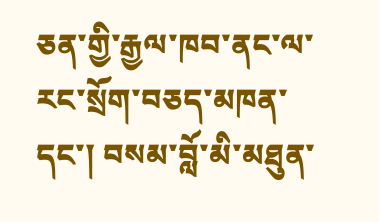ཅན་གྱི་རྒྱལ་ཁབ་ནང་ལ་རང་སྲོག་བཅད་མཁན་དང་། བསམ་བློ་མི་མཐུན་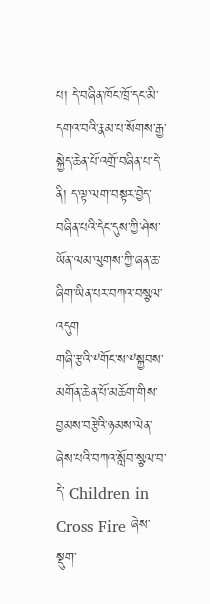པ། དེ་བཞིན་ཁོང་ཁྲོ་དང་མི་དགའ་བའི་རྣམ་པ་སོགས་རྒྱ་སྐྱེད་ཆེན་པོ་འགྲོ་བཞིན་པ་དེ་ནི། ད་ལྟ་ལག་བསྟར་བྱེད་བཞིན་པའི་དེང་དུས་ཀྱི་ཤེས་ཡོན་ལམ་ལུགས་ཀྱི་ཞན་ཆ་ཞིག་ཡིན་པར་བཀའ་བསྩལ་འདུག
གཞི་རྩའི་༸གོང་ས་༸སྐྱབས་མགོན་ཆེན་པོ་མཆོག་གིས་བྱམས་བརྩེའི་ཉམས་ལེན་ཞེས་པའི་བཀའ་སློབ་སྩལ་བ་དེ་ Children in Cross Fire ཞེས་སྡུག་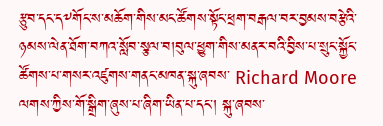རྩུབ་དང་ད༸གོང་ས་མཆོག་གིས་མང་ཚོགས་སྟོང་ཕྲག་བརྒལ་བར་བྱམས་བརྩེའི་ཉམས་ལེན་ཐོག་བཀའ་སློབ་སྩལ་བ།བུལ་ཕྱུག་གིས་མནར་བའི་བྱིས་པ་སྲུང་སྐྱོང་ཚོགས་པ་གསར་འཛུགས་གནང་མཁན་སྐུ་ཞབས་ Richard Moore ལགས་ཀྱིས་གོ་སྒྲིག་ཞུས་པ་ཞིག་ཡིན་པ་དང་། སྐུ་ཞབས་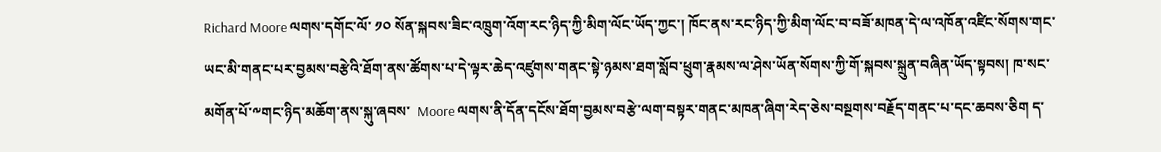Richard Moore ལགས་དགོང་ལོ་ ༡༠ སོན་སྐབས་ཟིང་འཁྲུག་འོག་རང་ཉིད་ཀྱི་མིག་ལོང་ཡོད་ཀྱང་། ཁོང་ནས་རང་ཉིད་ཀྱི་མིག་ལོང་བ་བཟོ་མཁན་དེ་ལ་འཁོན་འཛིང་སོགས་གང་ཡང་མི་གནང་པར་བྱམས་བརྩེའི་ཐོག་ནས་ཚོགས་པ་དེ་ལྟར་ཆེད་འཛུགས་གནང་སྟེ་ཉམས་ཐག་སློབ་ཕྲུག་རྣམས་ལ་ཤེས་ཡོན་སོགས་ཀྱི་གོ་སྐབས་སྐྲུན་བཞིན་ཡོད་སྟབས། ཁ་སང་མགོན་པོ་༸གང་ཉིད་མཆོག་ནས་སྐུ་ཞབས་  Moore ལགས་ནི་དོན་དངོས་ཐོག་བྱམས་བརྩེ་ལག་བསྟར་གནང་མཁན་ཞིག་རེད་ཅེས་བསྔགས་བརྗོད་གནང་པ་དང་ཆབས་ཅིག ད་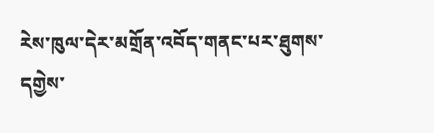རེས་ཁུལ་དེར་མགྲོན་འབོད་གནང་པར་ཐུགས་དགྱེས་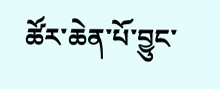ཚོར་ཆེན་པོ་བྱུང་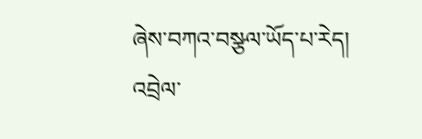ཞེས་བཀའ་བསྩལ་ཡོད་པ་རེད།
འབྲེལ་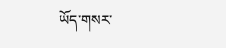ཡོད་གསར་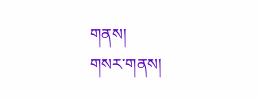གནས།
གསར་གནས།